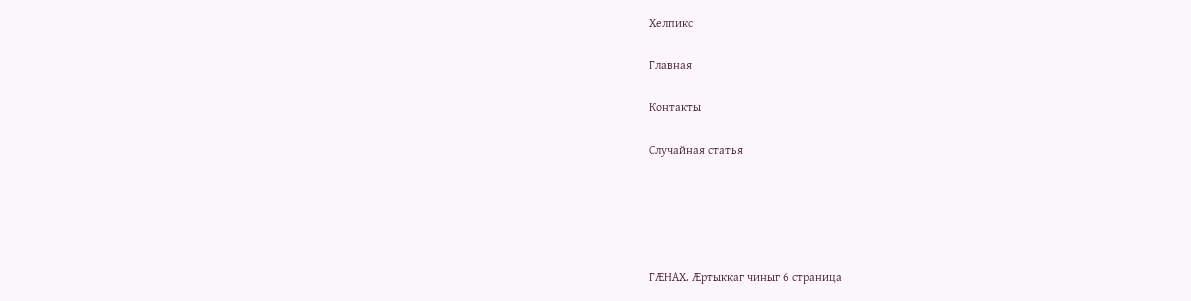Хелпикс

Главная

Контакты

Случайная статья





ГÆНАХ. Æртыккаг чиныг 6 страница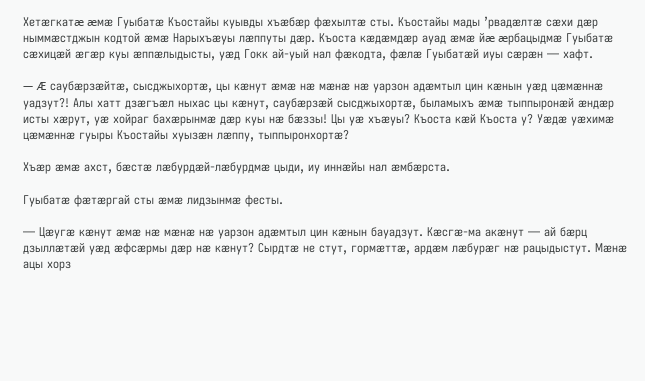Хетæгкатæ æмæ Гуыбатæ Къостайы куывды хъæбæр фæхылтæ сты. Къостайы мады ’рвадæлтæ сæхи дæр ныммæстджын кодтой æмæ Нарыхъæуы лæппуты дæр. Къоста кæдæмдæр ауад æмæ йæ æрбацыдмæ Гуыбатæ сæхицæй æгæр куы æппæлыдысты, уæд Гокк ай-уый нал фæкодта, фæлæ Гуыбатæй иуы сæрæн — хафт.

— Æ саубæрзæйтæ, сысджыхортæ, цы кæнут æмæ нæ мæнæ нæ уарзон адæмтыл цин кæнын уæд цæмæннæ уадзут?! Алы хатт дзæгъæл ныхас цы кæнут, саубæрзæй сысджыхортæ, быламыхъ æмæ тыппыронæй æндæр исты хæрут, уæ хойраг бахæрынмæ дæр куы нæ бæззы! Цы уæ хъæуы? Къоста кæй Къоста у? Уæдæ уæхимæ цæмæннæ гуыры Къостайы хуызæн лæппу, тыппыронхортæ?

Хъæр æмæ ахст, бæстæ лæбурдæй-лæбурдмæ цыди, иу иннæйы нал æмбæрста.

Гуыбатæ фæтæргай сты æмæ лидзынмæ фесты.

— Цæугæ кæнут æмæ нæ мæнæ нæ уарзон адæмтыл цин кæнын бауадзут. Кæсгæ-ма акæнут — ай бæрц дзыллæтæй уæд æфсæрмы дæр нæ кæнут? Сырдтæ не стут, гормæттæ, ардæм лæбурæг нæ рацыдыстут. Мæнæ ацы хорз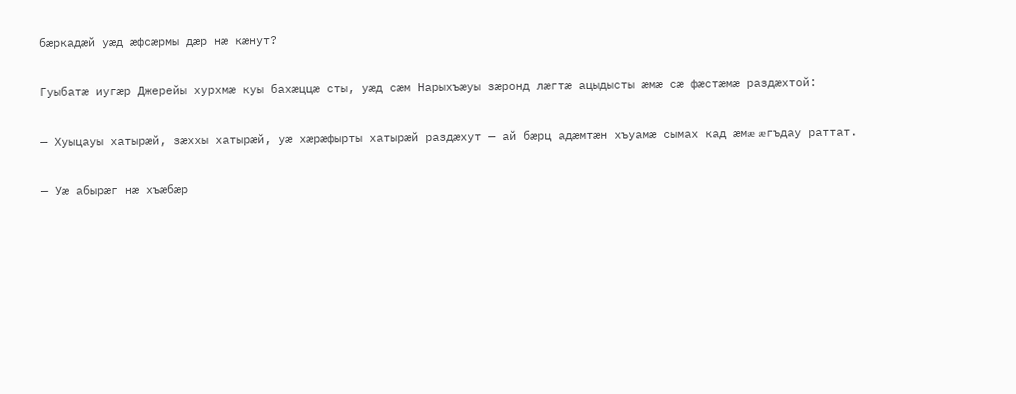бæркадæй уæд æфсæрмы дæр нæ кæнут?

Гуыбатæ иугæр Джерейы хурхмæ куы бахæццæ сты, уæд сæм Нарыхъæуы зæронд лæгтæ ацыдысты æмæ сæ фæстæмæ раздæхтой:

— Хуыцауы хатырæй, зæххы хатырæй, уæ хæрæфырты хатырæй раздæхут — ай бæрц адæмтæн хъуамæ сымах кад æмæ æгъдау раттат.

— Уæ абырæг нæ хъæбæр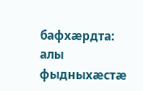бафхæрдта: алы фыдныхæстæ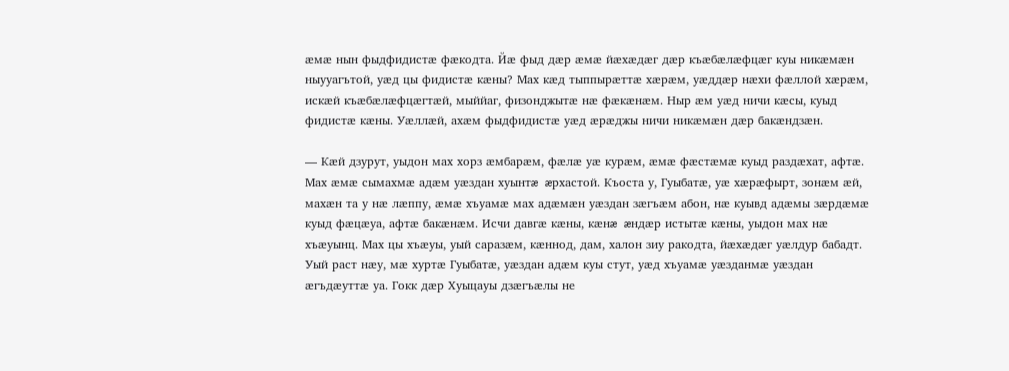æмæ нын фыдфидистæ фæкодта. Йæ фыд дæр æмæ йæхæдæг дæр къæбæлæфцæг куы никæмæн ныууагътой, уæд цы фидистæ кæны? Мах кæд тыппырæттæ хæрæм, уæддæр нæхи фæллой хæрæм, искæй къæбæлæфцæгтæй, мыййаг, физонджытæ нæ фæкæнæм. Ныр æм уæд ничи кæсы, куыд фидистæ кæны. Уæллæй, ахæм фыдфидистæ уæд æрæджы ничи никæмæн дæр бакæндзæн.

— Кæй дзурут, уыдон мах хорз æмбарæм, фæлæ уæ курæм, æмæ фæстæмæ куыд раздæхат, афтæ. Мах æмæ сымахмæ адæм уæздан хуынтæ æрхастой. Къоста у, Гуыбатæ, уæ хæрæфырт, зонæм æй, махæн та у нæ лæппу, æмæ хъуамæ мах адæмæн уæздан зæгъæм абон, нæ куывд адæмы зæрдæмæ куыд фæцæуа, афтæ бакæнæм. Исчи давгæ кæны, кæнæ æндæр истытæ кæны, уыдон мах нæ хъæуынц. Мах цы хъæуы, уый саразæм, кæннод, дам, халон зиу ракодта, йæхæдæг уæлдур бабадт. Уый раст нæу, мæ хуртæ Гуыбатæ, уæздан адæм куы стут, уæд хъуамæ уæзданмæ уæздан æгъдæуттæ уа. Гокк дæр Хуыцауы дзæгъæлы не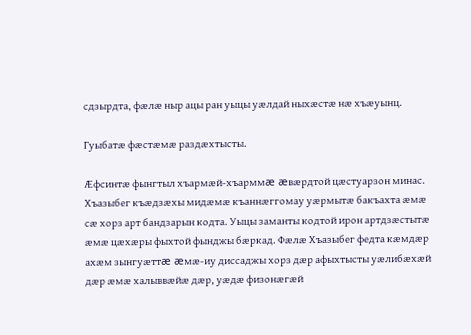сдзырдта, фæлæ ныр ацы ран уыцы уæлдай ныхæстæ нæ хъæуынц.

Гуыбатæ фæстæмæ раздæхтысты.

Æфсинтæ фынгтыл хъармæй-хъарммæ æвæрдтой цæстуарзон минас. Хъазыбег къæдзæхы мидæмæ къаннæггомау уæрмытæ бакъахта æмæ сæ хорз арт бандзарын кодта. Уыцы заманты кодтой ирон артдзæстытæ æмæ цæхæры фыхтой фынджы бæркад. Фæлæ Хъазыбег федта кæмдæр ахæм зынгуæттæ æмæ-иу диссаджы хорз дæр афыхтысты уæлибæхæй дæр æмæ халыввæйæ дæр, уæдæ физонæгæй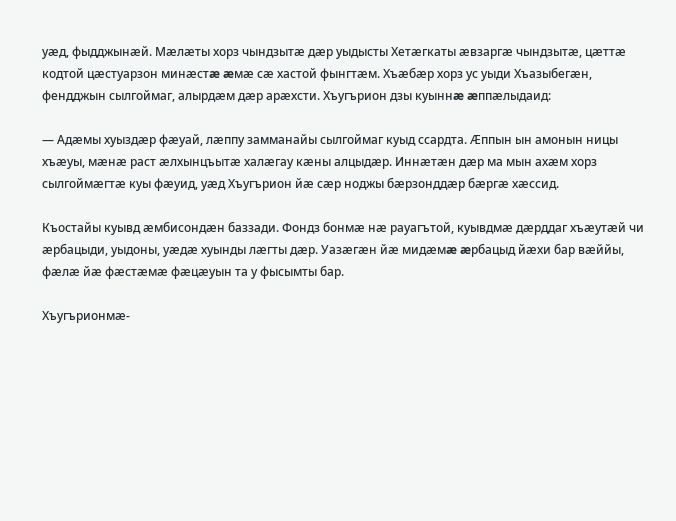уæд, фыдджынæй. Мæлæты хорз чындзытæ дæр уыдысты Хетæгкаты æвзаргæ чындзытæ, цæттæ кодтой цæстуарзон минæстæ æмæ сæ хастой фынгтæм. Хъæбæр хорз ус уыди Хъазыбегæн, фендджын сылгоймаг, алырдæм дæр арæхсти. Хъугърион дзы куыннæ æппæлыдаид:

— Адæмы хуыздæр фæуай, лæппу замманайы сылгоймаг куыд ссардта. Æппын ын амонын ницы хъæуы, мæнæ раст æлхынцъытæ халæгау кæны алцыдæр. Иннæтæн дæр ма мын ахæм хорз сылгоймæгтæ куы фæуид, уæд Хъугърион йæ сæр ноджы бæрзонддæр бæргæ хæссид.

Къостайы куывд æмбисондæн баззади. Фондз бонмæ нæ рауагътой, куывдмæ дæрддаг хъæутæй чи æрбацыди, уыдоны, уæдæ хуынды лæгты дæр. Уазæгæн йæ мидæмæ æрбацыд йæхи бар вæййы, фæлæ йæ фæстæмæ фæцæуын та у фысымты бар.

Хъугърионмæ-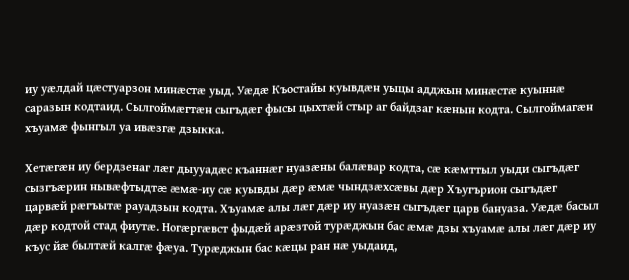иу уæлдай цæстуарзон минæстæ уыд. Уæдæ Къостайы куывдæн уыцы адджын минæстæ куыннæ саразын кодтаид. Сылгоймæгтæн сыгъдæг фысы цыхтæй стыр аг байдзаг кæнын кодта. Сылгоймагæн хъуамæ фынгыл уа ивæзгæ дзыкка.

Хетæгæн иу бердзенаг лæг дыууадæс къаннæг нуазæны балæвар кодта, сæ кæмттыл уыди сыгъдæг сызгъæрин нывæфтыдтæ æмæ-иу сæ куывды дæр æмæ чындзæхсæвы дæр Хъугърион сыгъдæг царвæй рæгъытæ рауадзын кодта. Хъуамæ алы лæг дæр иу нуазæн сыгъдæг царв бануаза. Уæдæ басыл дæр кодтой стад фиутæ. Ногæргæвст фыдæй арæзтой турæджын бас æмæ дзы хъуамæ алы лæг дæр иу къус йæ былтæй калгæ фæуа. Турæджын бас кæцы ран нæ уыдаид,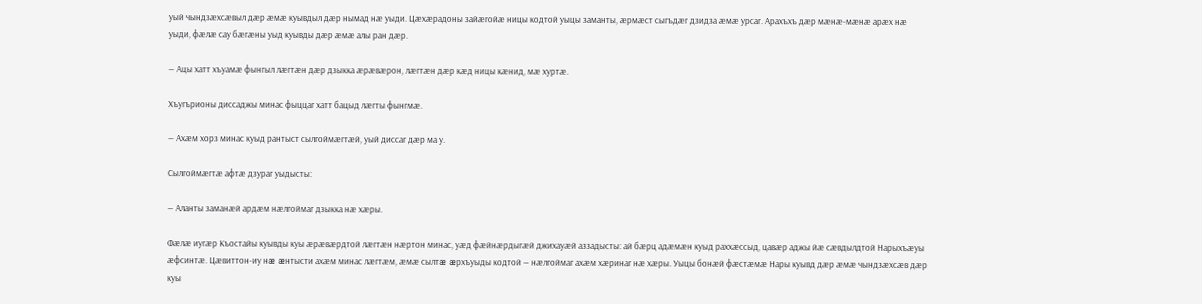уый чындзæхсæвыл дæр æмæ куывдыл дæр нымад нæ уыди. Цæхæрадоны зайæгойæ ницы кодтой уыцы заманты, æрмæст сыгъдæг дзидза æмæ урсаг. Арахъхъ дæр мæнæ-мæнæ арæх нæ уыди, фæлæ сау бæгæны уыд куывды дæр æмæ алы ран дæр.

— Ацы хатт хъуамæ фынгыл лæгтæн дæр дзыкка æрæвæрон, лæгтæн дæр кæд ницы кæнид, мæ хуртæ.

Хъугърионы диссаджы минас фыццаг хатт бацыд лæгты фынгмæ.

— Ахæм хорз минас куыд рантыст сылгоймæгтæй, уый диссаг дæр ма у.

Сылгоймæгтæ афтæ дзураг уыдысты:

— Аланты заманæй ардæм нæлгоймаг дзыкка нæ хæры.

Фæлæ иугæр Къостайы куывды куы æрæвæрдтой лæгтæн нæртон минас, уæд фæйнæрдыгæй джихауæй аззадысты: ай бæрц адæмæн куыд раххæссыд, цавæр аджы йæ сæвдылдтой Нарыхъæуы æфсинтæ. Цæвиттон-иу нæ æнтысти ахæм минас лæгтæм, æмæ сылтæ æрхъуыды кодтой — нæлгоймаг ахæм хæринаг нæ хæры. Уыцы бонæй фæстæмæ Нары куывд дæр æмæ чындзæхсæв дæр куы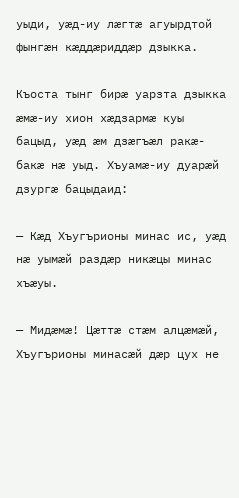уыди, уæд-иу лæгтæ агуырдтой фынгæн кæддæриддæр дзыкка.

Къоста тынг бирæ уарзта дзыкка æмæ-иу хион хæдзармæ куы бацыд, уæд æм дзæгъæл ракæ-бакæ нæ уыд. Хъуамæ-иу дуарæй дзургæ бацыдаид:

— Кæд Хъугърионы минас ис, уæд нæ уымæй раздæр никæцы минас хъæуы.

— Мидæмæ! Цæттæ стæм алцæмæй, Хъугърионы минасæй дæр цух не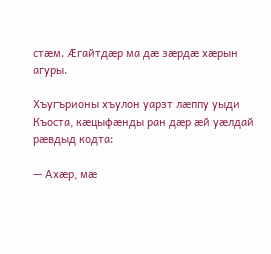стæм. Æгайтдæр ма дæ зæрдæ хæрын агуры.

Хъугърионы хъулон уарзт лæппу уыди Къоста, кæцыфæнды ран дæр æй уæлдай рæвдыд кодта:

— Ахæр, мæ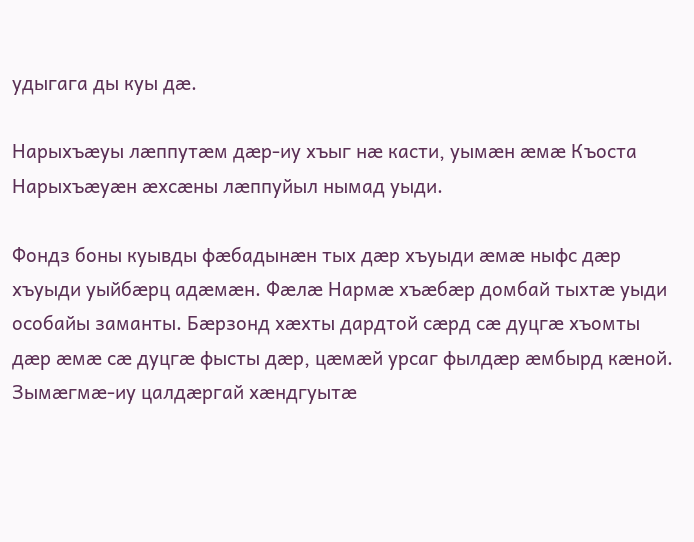удыгага ды куы дæ.

Нарыхъæуы лæппутæм дæр-иу хъыг нæ касти, уымæн æмæ Къоста Нарыхъæуæн æхсæны лæппуйыл нымад уыди.

Фондз боны куывды фæбадынæн тых дæр хъуыди æмæ ныфс дæр хъуыди уыйбæрц адæмæн. Фæлæ Нармæ хъæбæр домбай тыхтæ уыди особайы заманты. Бæрзонд хæхты дардтой сæрд сæ дуцгæ хъомты дæр æмæ сæ дуцгæ фысты дæр, цæмæй урсаг фылдæр æмбырд кæной. Зымæгмæ-иу цалдæргай хæндгуытæ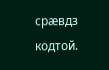срæвдз кодтой.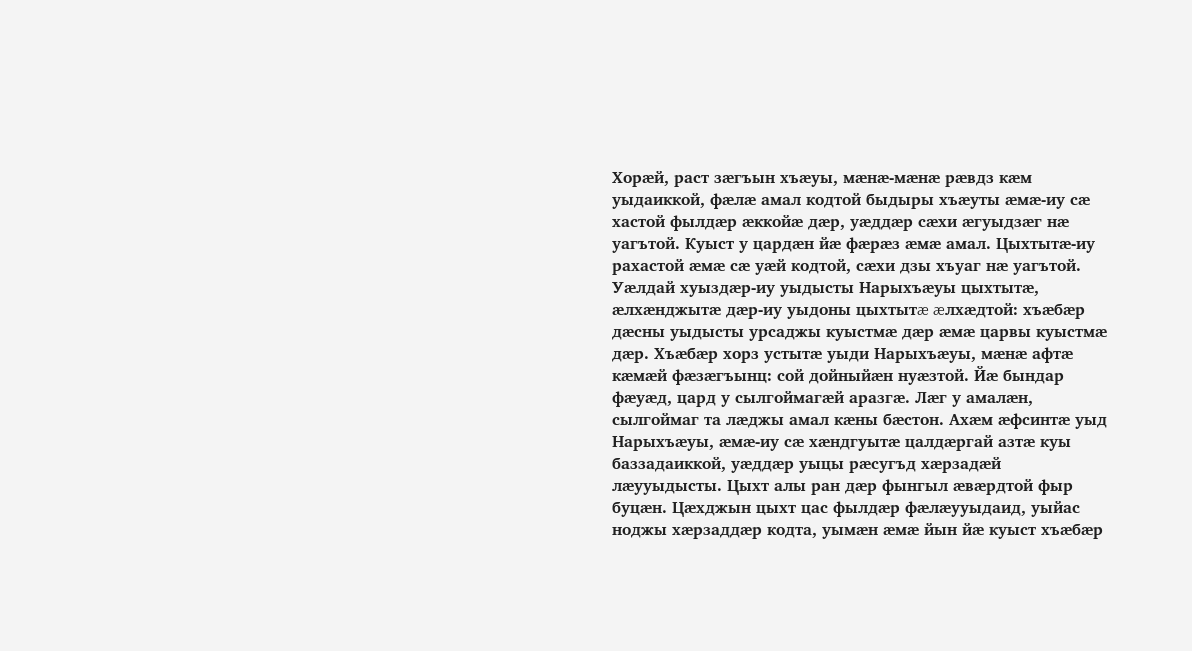Хорæй, раст зæгъын хъæуы, мæнæ-мæнæ рæвдз кæм уыдаиккой, фæлæ амал кодтой быдыры хъæуты æмæ-иу сæ хастой фылдæр æккойæ дæр, уæддæр сæхи æгуыдзæг нæ уагътой. Куыст у цардæн йæ фæрæз æмæ амал. Цыхтытæ-иу рахастой æмæ сæ уæй кодтой, сæхи дзы хъуаг нæ уагътой. Уæлдай хуыздæр-иу уыдысты Нарыхъæуы цыхтытæ, æлхæнджытæ дæр-иу уыдоны цыхтытæ æлхæдтой: хъæбæр дæсны уыдысты урсаджы куыстмæ дæр æмæ царвы куыстмæ дæр. Хъæбæр хорз устытæ уыди Нарыхъæуы, мæнæ афтæ кæмæй фæзæгъынц: сой дойныйæн нуæзтой. Йæ бындар фæуæд, цард у сылгоймагæй аразгæ. Лæг у амалæн, сылгоймаг та лæджы амал кæны бæстон. Ахæм æфсинтæ уыд Нарыхъæуы, æмæ-иу сæ хæндгуытæ цалдæргай азтæ куы баззадаиккой, уæддæр уыцы рæсугъд хæрзадæй лæууыдысты. Цыхт алы ран дæр фынгыл æвæрдтой фыр буцæн. Цæхджын цыхт цас фылдæр фæлæууыдаид, уыйас ноджы хæрзаддæр кодта, уымæн æмæ йын йæ куыст хъæбæр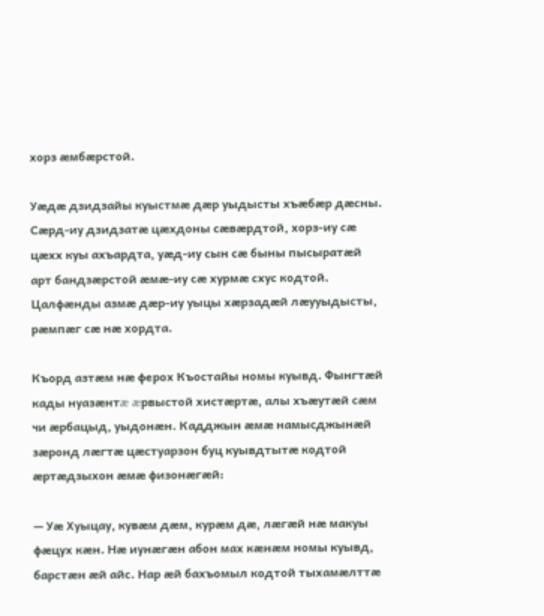хорз æмбæрстой.

Уæдæ дзидзайы куыстмæ дæр уыдысты хъæбæр дæсны. Сæрд-иу дзидзатæ цæхдоны сæвæрдтой, хорз-иу сæ цæхх куы ахъардта, уæд-иу сын сæ быны пысыратæй арт бандзæрстой æмæ-иу сæ хурмæ схус кодтой. Цалфæнды азмæ дæр-иу уыцы хæрзадæй лæууыдысты, рæмпæг сæ нæ хордта.

Къорд азтæм нæ ферох Къостайы номы куывд. Фынгтæй кады нуазæнтæ æрвыстой хистæртæ, алы хъæутæй сæм чи æрбацыд, уыдонæн. Кадджын æмæ намысджынæй зæронд лæгтæ цæстуарзон буц куывдтытæ кодтой æртæдзыхон æмæ физонæгæй:

— Уæ Хуыцау, кувæм дæм, курæм дæ, лæгæй нæ макуы фæцух кæн. Нæ иунæгæн абон мах кæнæм номы куывд, барстæн æй айс. Нар æй бахъомыл кодтой тыхамæлттæ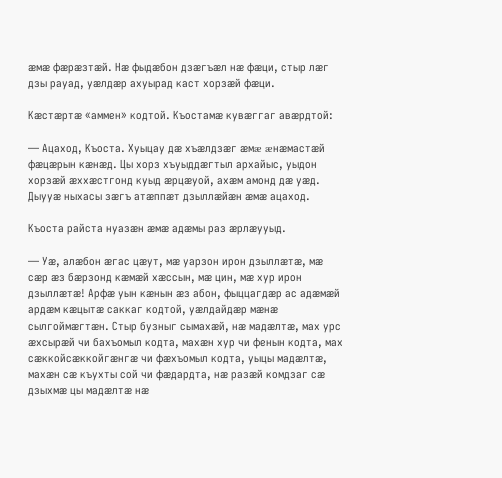æмæ фæрæзтæй. Нæ фыдæбон дзæгъæл нæ фæци, стыр лæг дзы рауад, уæлдæр ахуырад каст хорзæй фæци.

Кæстæртæ «аммен» кодтой. Къостамæ кувæггаг авæрдтой:

— Ацаход, Къоста. Хуыцау дæ хъæлдзæг æмæ æнæмастæй фæцæрын кæнæд. Цы хорз хъуыддæгтыл архайыс, уыдон хорзæй æххæстгонд куыд æрцæуой, ахæм амонд дæ уæд. Дыууæ ныхасы зæгъ атæппæт дзыллæйæн æмæ ацаход.

Къоста райста нуазæн æмæ адæмы раз æрлæууыд.

— Уæ, алæбон æгас цæут, мæ уарзон ирон дзыллæтæ, мæ сæр æз бæрзонд кæмæй хæссын, мæ цин, мæ хур ирон дзыллæтæ! Арфæ уын кæнын æз абон, фыццагдæр ас адæмæй ардæм кæцытæ саккаг кодтой, уæлдайдæр мæнæ сылгоймæгтæн. Стыр бузныг сымахæй, нæ мадæлтæ, мах урс æхсырæй чи бахъомыл кодта, махæн хур чи фенын кодта, мах сæккойсæккойгæнгæ чи фæхъомыл кодта, уыцы мадæлтæ, махæн сæ къухты сой чи фæдардта, нæ разæй комдзаг сæ дзыхмæ цы мадæлтæ нæ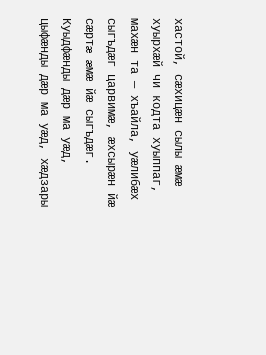хастой, сæхицæн сылы æмæ хуырхæй чи кодта хуыппаг, махæн та — хъайла, уæлибæх сыгъдæг царвимæ, æхсырæн йæ сæртæ æмæ йæ сыгъдæг. Куыдфæнды дæр ма уæд, цыфæнды дæр ма уæд, хæдзары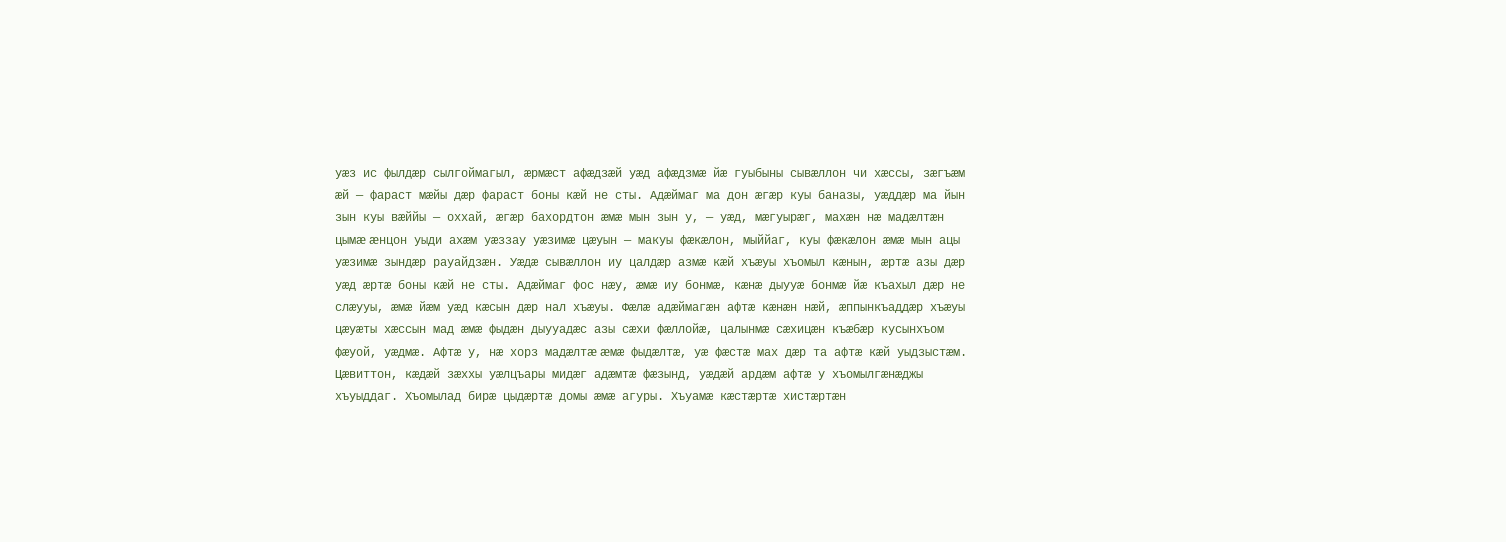уæз ис фылдæр сылгоймагыл, æрмæст афæдзæй уæд афæдзмæ йæ гуыбыны сывæллон чи хæссы, зæгъæм æй — фараст мæйы дæр фараст боны кæй не сты. Адæймаг ма дон æгæр куы баназы, уæддæр ма йын зын куы вæййы — оххай, æгæр бахордтон æмæ мын зын у, — уæд, мæгуырæг, махæн нæ мадæлтæн цымæ æнцон уыди ахæм уæззау уæзимæ цæуын — макуы фæкæлон, мыййаг, куы фæкæлон æмæ мын ацы уæзимæ зындæр рауайдзæн. Уæдæ сывæллон иу цалдæр азмæ кæй хъæуы хъомыл кæнын, æртæ азы дæр уæд æртæ боны кæй не сты. Адæймаг фос нæу, æмæ иу бонмæ, кæнæ дыууæ бонмæ йæ къахыл дæр не слæууы, æмæ йæм уæд кæсын дæр нал хъæуы. Фæлæ адæймагæн афтæ кæнæн нæй, æппынкъаддæр хъæуы цæуæты хæссын мад æмæ фыдæн дыууадæс азы сæхи фæллойæ, цалынмæ сæхицæн къæбæр кусынхъом фæуой, уæдмæ. Афтæ у, нæ хорз мадæлтæ æмæ фыдæлтæ, уæ фæстæ мах дæр та афтæ кæй уыдзыстæм. Цæвиттон, кæдæй зæххы уæлцъары мидæг адæмтæ фæзынд, уæдæй ардæм афтæ у хъомылгæнæджы хъуыддаг. Хъомылад бирæ цыдæртæ домы æмæ агуры. Хъуамæ кæстæртæ хистæртæн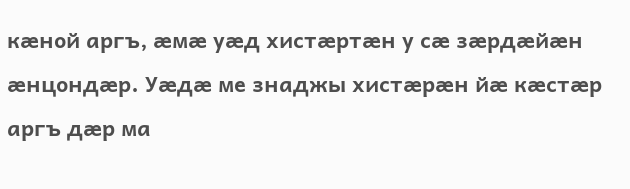кæной аргъ, æмæ уæд хистæртæн у сæ зæрдæйæн æнцондæр. Уæдæ ме знаджы хистæрæн йæ кæстæр аргъ дæр ма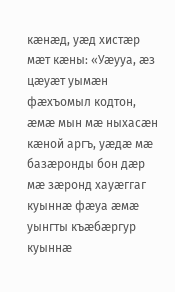кæнæд, уæд хистæр мæт кæны: «Уæууа, æз цæуæт уымæн фæхъомыл кодтон, æмæ мын мæ ныхасæн кæной аргъ, уæдæ мæ базæронды бон дæр мæ зæронд хауæггаг куыннæ фæуа æмæ уынгты къæбæргур куыннæ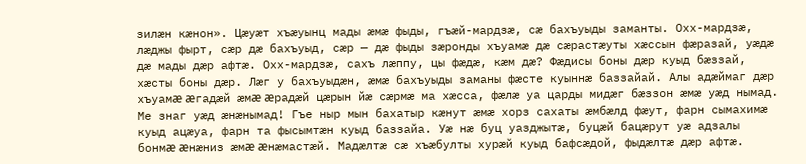зилæн кæнон». Цæуæт хъæуынц мады æмæ фыды, гъæй-мардзæ, сæ бахъуыды заманты. Охх-мардзæ, лæджы фырт, сæр дæ бахъуыд, сæр — дæ фыды зæронды хъуамæ дæ сæрастæуты хæссын фæразай, уæдæ дæ мады дæр афтæ. Охх-мардзæ, сахъ лæппу, цы фæдæ, кæм дæ? Фæдисы боны дæр куыд бæззай, хæсты боны дæр. Лæг у бахъуыдæн, æмæ бахъуыды заманы фæсте куыннæ баззайай. Алы адæймаг дæр хъуамæ æгадæй æмæ æрадæй цæрын йæ сæрмæ ма хæсса, фæлæ уа царды мидæг бæззон æмæ уæд нымад. Ме знаг уæд æнæнымад! Гъе ныр мын бахатыр кæнут æмæ хорз сахаты æмбæлд фæут, фарн сымахимæ куыд ацæуа, фарн та фысымтæн куыд баззайа. Уæ нæ буц уазджытæ, буцæй бацæрут уæ адзалы бонмæ æнæниз æмæ æнæмастæй. Мадæлтæ сæ хъæбулты хурæй куыд бафсæдой, фыдæлтæ дæр афтæ.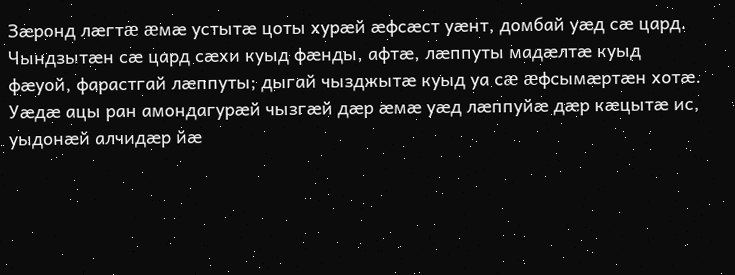Зæронд лæгтæ æмæ устытæ цоты хурæй æфсæст уæнт, домбай уæд сæ цард. Чындзытæн сæ цард сæхи куыд фæнды, афтæ, лæппуты мадæлтæ куыд фæуой, фарастгай лæппуты; дыгай чызджытæ куыд уа сæ æфсымæртæн хотæ. Уæдæ ацы ран амондагурæй чызгæй дæр æмæ уæд лæппуйæ дæр кæцытæ ис, уыдонæй алчидæр йæ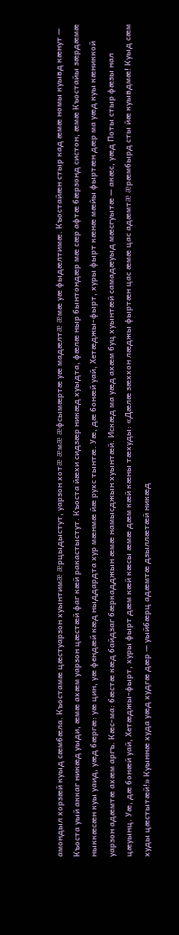амондыл хорзæй куыд сæмбæла. Къостамæ цæстуарзон хуынтимæ æрцыдыстут, уарзон хотæ æмæ æфсымæртæ уæ мадæлтæ æмæ уæ фыдæлтимæ. Къостайæн стыр кад æмæ номы куывд кæнут — Къоста уый аккаг никæд уыди, æмæ ахæм уарзон цæстæй фаг кæй ракастыстут. Къоста йæхи сидзæр никæд хуыдта, фæлæ ныр бынтондæр мæ сæр афтæ бæрзонд систон, æмæ Къостайы зæрдæмæ ныккæсæн куы уаид, уæд бæргæ: уæ цин, уæ фендæй кæд ныддардта хур мæнмæ йæ рухс тынтæ. Уæ, дæ бонæй уай, Хетæджы-фырт, хуры фырт кæнæ мæйы фыртæн дæр ма уæд куы кæниккой уарзон адæмтæ ахæм аргъ. Кæс-ма: бæстæ кæд байдзаг бæркадджын æмæ намысджын хуынтæй. Искæд ма уæд ахæм буц хуынтæй самадæуыд мæсгуытæ — акæс, уæд Поты стыр фæзы нал цæуынц. Уæ, дæ бонæй уай, Хетæджы-фырт, хуры фырт дæм кæй кæсы æмæ дæм кæй кæны тæхуды: «Дæлæ зæххон лæджы фыртæн цас æмæ цас адæмтæ æрæмбырд сты йæ куывдмæ! Куыд сæм худы цæстытæй!» Куыннæ худа уæд худгæ дæр — уыйбæрц адæмтæ дзыллæтæй никæд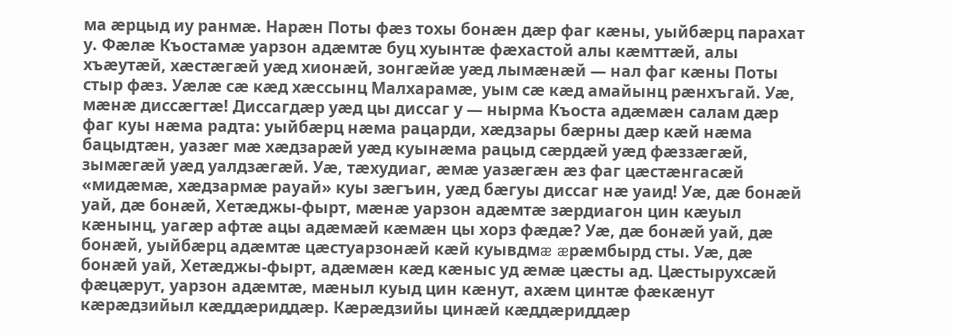ма æрцыд иу ранмæ. Нарæн Поты фæз тохы бонæн дæр фаг кæны, уыйбæрц парахат у. Фæлæ Къостамæ уарзон адæмтæ буц хуынтæ фæхастой алы кæмттæй, алы хъæутæй, хæстæгæй уæд хионæй, зонгæйæ уæд лымæнæй — нал фаг кæны Поты стыр фæз. Уæлæ сæ кæд хæссынц Малхарамæ, уым сæ кæд амайынц рæнхъгай. Уæ, мæнæ диссæгтæ! Диссагдæр уæд цы диссаг у — нырма Къоста адæмæн салам дæр фаг куы нæма радта: уыйбæрц нæма рацарди, хæдзары бæрны дæр кæй нæма бацыдтæн, уазæг мæ хæдзарæй уæд куынæма рацыд сæрдæй уæд фæззæгæй, зымæгæй уæд уалдзæгæй. Уæ, тæхудиаг, æмæ уазæгæн æз фаг цæстæнгасæй «мидæмæ, хæдзармæ рауай» куы зæгъин, уæд бæгуы диссаг нæ уаид! Уæ, дæ бонæй уай, дæ бонæй, Хетæджы-фырт, мæнæ уарзон адæмтæ зæрдиагон цин кæуыл кæнынц, уагæр афтæ ацы адæмæй кæмæн цы хорз фæдæ? Уæ, дæ бонæй уай, дæ бонæй, уыйбæрц адæмтæ цæстуарзонæй кæй куывдмæ æрæмбырд сты. Уæ, дæ бонæй уай, Хетæджы-фырт, адæмæн кæд кæныс уд æмæ цæсты ад. Цæстырухсæй фæцæрут, уарзон адæмтæ, мæныл куыд цин кæнут, ахæм цинтæ фæкæнут кæрæдзийыл кæддæриддæр. Кæрæдзийы цинæй кæддæриддæр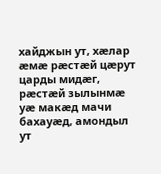хайджын ут, хæлар æмæ рæстæй цæрут царды мидæг, рæстæй зылынмæ уæ макæд мачи бахауæд, амондыл ут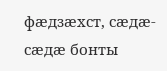фæдзæхст, сæдæ-сæдæ бонты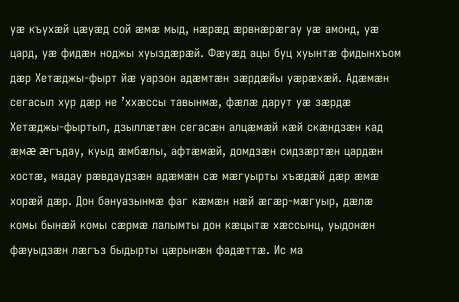уæ къухæй цæуæд сой æмæ мыд, нæрæд æрвнæрæгау уæ амонд, уæ цард, уæ фидæн ноджы хуыздæрæй. Фæуæд ацы буц хуынтæ фидынхъом дæр Хетæджы-фырт йæ уарзон адæмтæн зæрдæйы уæрæхæй. Адæмæн сегасыл хур дæр не ’ххæссы тавынмæ, фæлæ дарут уæ зæрдæ Хетæджы-фыртыл, дзыллæтæн сегасæн алцæмæй кæй скæндзæн кад æмæ æгъдау, куыд æмбæлы, афтæмæй, домдзæн сидзæртæн цардæн хостæ, мадау рæвдаудзæн адæмæн сæ мæгуырты хъæдæй дæр æмæ хорæй дæр. Дон бануазынмæ фаг кæмæн нæй æгæр-мæгуыр, дæлæ комы бынæй комы сæрмæ лалымты дон кæцытæ хæссынц, уыдонæн фæуыдзæн лæгъз быдырты цæрынæн фадæттæ. Ис ма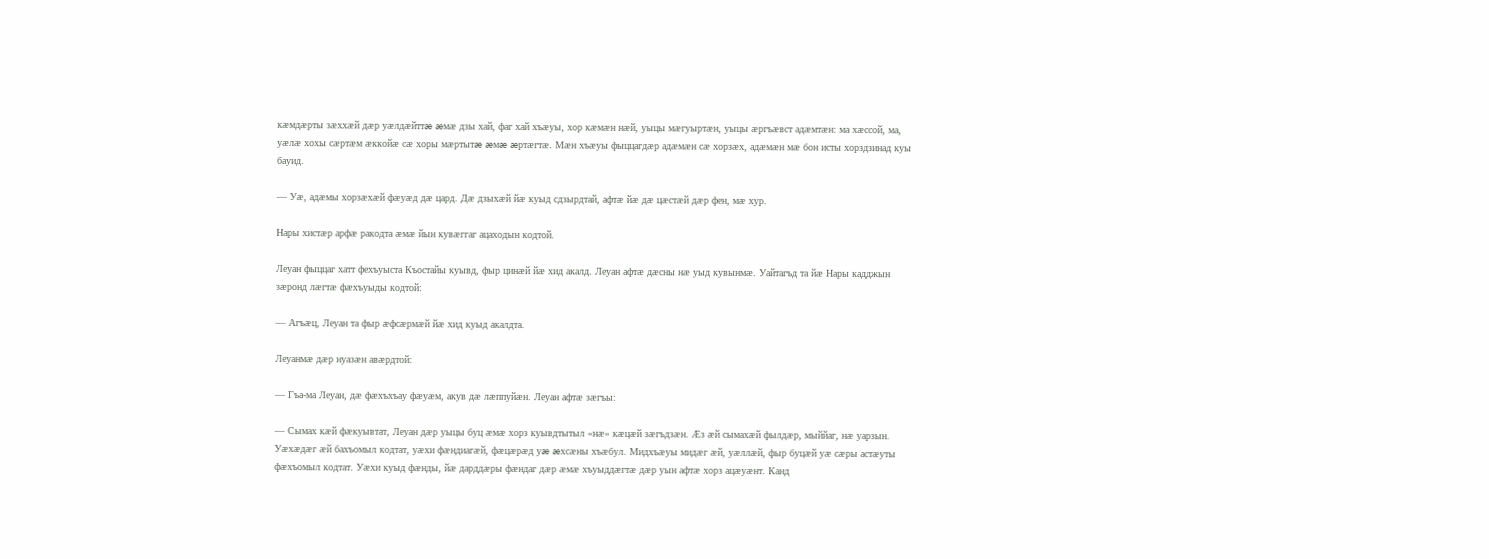кæмдæрты зæххæй дæр уæлдæйттæ æмæ дзы хай, фаг хай хъæуы, хор кæмæн нæй, уыцы мæгуыртæн, уыцы æргъæвст адæмтæн: ма хæссой, ма, уæлæ хохы сæртæм æккойæ сæ хоры мæртытæ æмæ æртæгтæ. Мæн хъæуы фыццагдæр адæмæн сæ хорзæх, адæмæн мæ бон исты хорздзинад куы бауид.

— Уæ, адæмы хорзæхæй фæуæд дæ цард. Дæ дзыхæй йæ куыд сдзырдтай, афтæ йæ дæ цæстæй дæр фен, мæ хур.

Нары хистæр арфæ ракодта æмæ йын кувæггаг ацаходын кодтой.

Леуан фыццаг хатт фехъуыста Къостайы куывд, фыр цинæй йæ хид акалд. Леуан афтæ дæсны нæ уыд кувынмæ. Уайтагъд та йæ Нары кадджын зæронд лæгтæ фæхъуыды кодтой:

— Агъæц, Леуан та фыр æфсæрмæй йæ хид куыд акалдта.

Леуанмæ дæр нуазæн авæрдтой:

— Гъа-ма Леуан, дæ фæхъхъау фæуæм, акув дæ лæппуйæн. Леуан афтæ зæгъы:

— Сымах кæй фæкуывтат, Леуан дæр уыцы буц æмæ хорз куывдтытыл «нæ» кæцæй зæгъдзæн. Æз æй сымахæй фылдæр, мыййаг, нæ уарзын. Уæхæдæг æй бахъомыл кодтат, уæхи фæндиагæй, фæцæрæд уæ æхсæны хъæбул. Мидхъæуы мидæг æй, уæллæй, фыр буцæй уæ сæры астæуты фæхъомыл кодтат. Уæхи куыд фæнды, йæ дарддæры фæндаг дæр æмæ хъуыддæгтæ дæр уын афтæ хорз ацæуæнт. Канд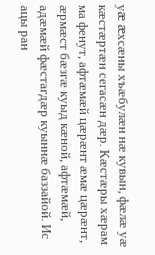уæ æхсæны хъæбулæн нæ кувын, фæлæ уæ кæстæртæн сегасæн дæр. Кæстæры хæрам ма фенут, афтæмæй цæрæнт æмæ цæрæнт, æрмæст бæзгæ куыд кæной, афтæмæй, адæмæй фæстагдæр куыннæ баззайой. Ис ацы ран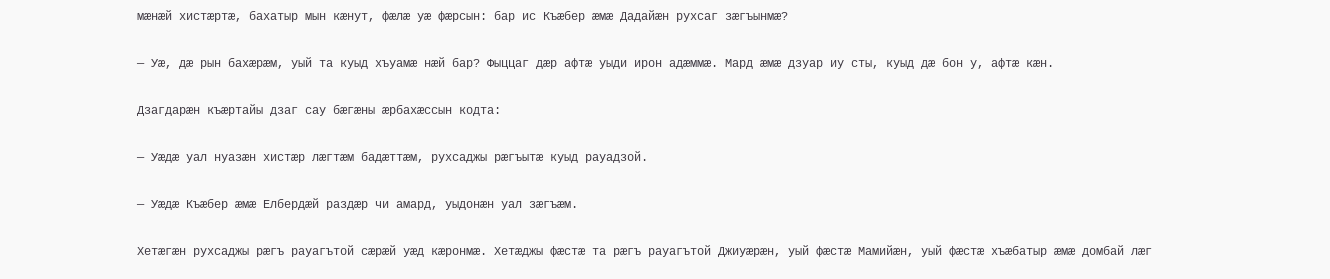мæнæй хистæртæ, бахатыр мын кæнут, фæлæ уæ фæрсын: бар ис Къæбер æмæ Дадайæн рухсаг зæгъынмæ?

— Уæ, дæ рын бахæрæм, уый та куыд хъуамæ нæй бар? Фыццаг дæр афтæ уыди ирон адæммæ. Мард æмæ дзуар иу сты, куыд дæ бон у, афтæ кæн.

Дзагдарæн къæртайы дзаг сау бæгæны æрбахæссын кодта:

— Уæдæ уал нуазæн хистæр лæгтæм бадæттæм, рухсаджы рæгъытæ куыд рауадзой.

— Уæдæ Къæбер æмæ Елбердæй раздæр чи амард, уыдонæн уал зæгъæм.

Хетæгæн рухсаджы рæгъ рауагътой сæрæй уæд кæронмæ. Хетæджы фæстæ та рæгъ рауагътой Джиуæрæн, уый фæстæ Мамийæн, уый фæстæ хъæбатыр æмæ домбай лæг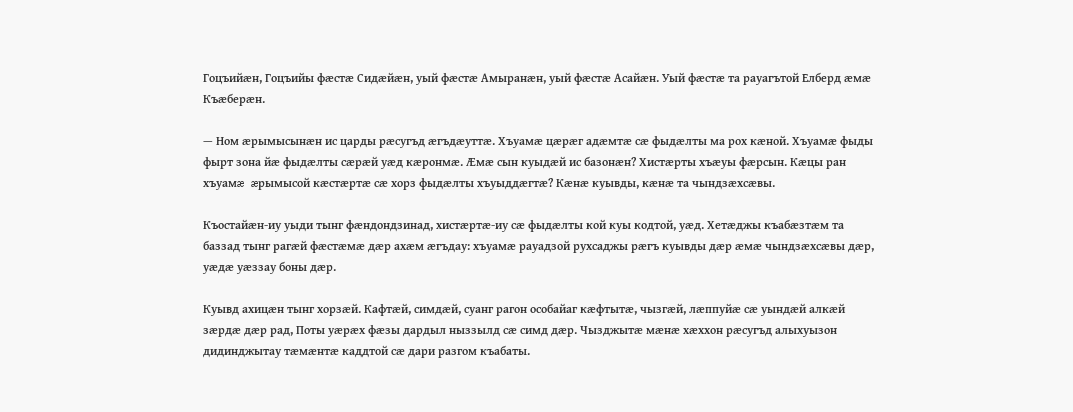Гоцъийæн, Гоцъийы фæстæ Сидæйæн, уый фæстæ Амыранæн, уый фæстæ Асайæн. Уый фæстæ та рауагътой Елберд æмæ Къæберæн.

— Ном æрымысынæн ис царды рæсугъд æгъдæуттæ. Хъуамæ цæрæг адæмтæ сæ фыдæлты ма рох кæной. Хъуамæ фыды фырт зона йæ фыдæлты сæрæй уæд кæронмæ. Æмæ сын куыдæй ис базонæн? Хистæрты хъæуы фæрсын. Кæцы ран хъуамæ æрымысой кæстæртæ сæ хорз фыдæлты хъуыддæгтæ? Кæнæ куывды, кæнæ та чындзæхсæвы.

Къостайæн-иу уыди тынг фæндондзинад, хистæртæ-иу сæ фыдæлты кой куы кодтой, уæд. Хетæджы къабæзтæм та баззад тынг рагæй фæстæмæ дæр ахæм æгъдау: хъуамæ рауадзой рухсаджы рæгъ куывды дæр æмæ чындзæхсæвы дæр, уæдæ уæззау боны дæр.

Куывд ахицæн тынг хорзæй. Кафтæй, симдæй, суанг рагон особайаг кæфтытæ, чызгæй, лæппуйæ сæ уындæй алкæй зæрдæ дæр рад, Поты уæрæх фæзы дардыл ныззылд сæ симд дæр. Чызджытæ мæнæ хæххон рæсугъд алыхуызон дидинджытау тæмæнтæ каддтой сæ дари разгом къабаты.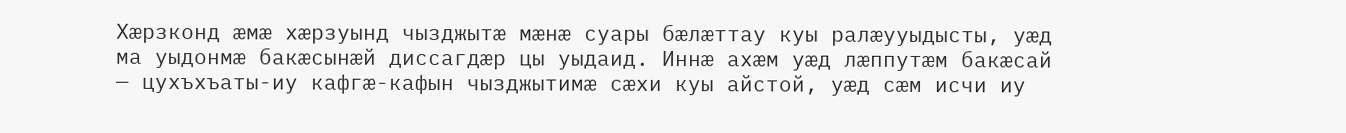Хæрзконд æмæ хæрзуынд чызджытæ мæнæ суары бæлæттау куы ралæууыдысты, уæд ма уыдонмæ бакæсынæй диссагдæр цы уыдаид. Иннæ ахæм уæд лæппутæм бакæсай — цухъхъаты-иу кафгæ-кафын чызджытимæ сæхи куы айстой, уæд сæм исчи иу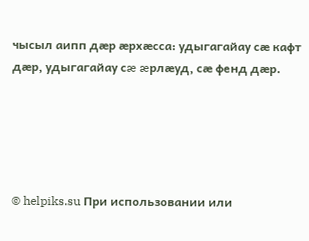чысыл аипп дæр æрхæсса: удыгагайау сæ кафт дæр, удыгагайау сæ æрлæуд, сæ фенд дæр.





© helpiks.su При использовании или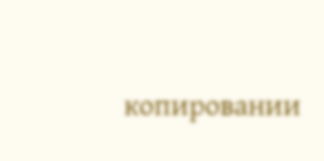копировании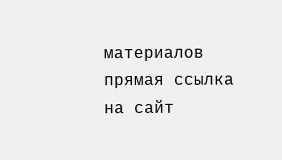материалов прямая ссылка на сайт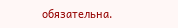обязательна.